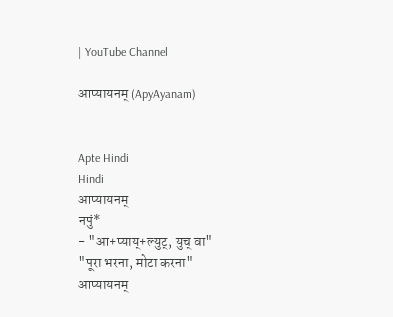| YouTube Channel

आप्यायनम् (ApyAyanam)


Apte Hindi
Hindi
आप्यायनम्
नपुं*
- "आ+प्याय्+ल्युट्, युच् वा"
"पूरा भरना, मोटा करना"
आप्यायनम्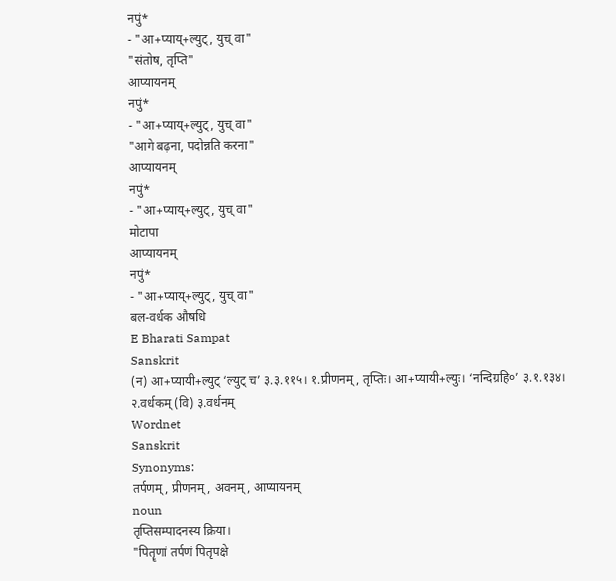नपुं*
- "आ+प्याय्+ल्युट्, युच् वा"
"संतोष, तृप्ति"
आप्यायनम्
नपुं*
- "आ+प्याय्+ल्युट्, युच् वा"
"आगे बढ़ना, पदोन्नति करना"
आप्यायनम्
नपुं*
- "आ+प्याय्+ल्युट्, युच् वा"
मोटापा
आप्यायनम्
नपुं*
- "आ+प्याय्+ल्युट्, युच् वा"
बल-वर्धक औषधि
E Bharati Sampat
Sanskrit
(न) आ+प्यायी+ल्युट् ‘ल्युट् च’ ३.३.११५। १.प्रीणनम्, तृप्तिः। आ+प्यायी+ल्युः। ‘नन्दिग्रहि०’ ३.१.१३४। २.वर्धकम् (वि) ३.वर्धनम्
Wordnet
Sanskrit
Synonyms:
तर्पणम्, प्रीणनम्, अवनम्, आप्यायनम्
noun
तृप्तिसम्पादनस्य क्रिया।
"पितॄणां तर्पणं पितृपक्षे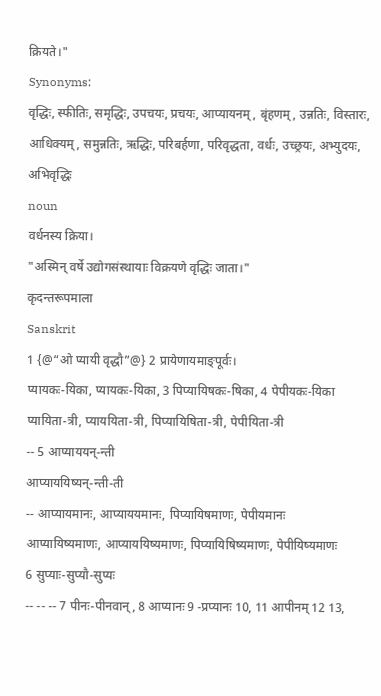क्रियते।"
Synonyms:
वृद्धिः, स्फीतिः, समृद्धिः, उपचयः, प्रचयः, आप्यायनम्, बृंहणम्, उन्नतिः, विस्तारः, आधिक्यम्, समुन्नतिः, ऋद्धिः, परिबर्हणा, परिवृद्धता, वर्धः, उच्छ्रयः, अभ्युदयः, अभिवृद्धिः
noun
वर्धनस्य क्रिया।
"अस्मिन् वर्षे उद्योगसंस्थायाः विक्रयणे वृद्धिः जाता।"
कृदन्तरूपमाला
Sanskrit
1 {@“ओ प्यायी वृद्धौ”@} 2 प्रायेणायमाङ्पूर्वः।
प्यायकः-यिका, प्यायकः-यिका, 3 पिप्यायिषकः-षिका, 4 पेपीयकः-यिका
प्यायिता-त्री, प्याययिता-त्री, पिप्यायिषिता-त्री, पेपीयिता-त्री
-- 5 आप्याययन्-न्ती
आप्याययिष्यन्-न्ती-ती
-- आप्यायमानः, आप्याययमानः, पिप्यायिषमाणः, पेपीयमानः
आप्यायिष्यमाणः, आप्याययिष्यमाणः, पिप्यायिषिष्यमाणः, पेपीयिष्यमाणः
6 सुप्याः-सुप्यौ-सुप्यः
-- -- -- 7 पीनः-पीनवान्, 8 आप्यानः 9 -प्रप्यानः 10, 11 आपीनम् 12 13,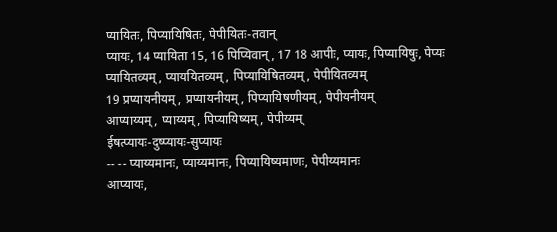प्यायितः, पिप्यायिषितः, पेपीयितः-तवान्
प्यायः, 14 प्यायिता 15, 16 पिप्यिवान्, 17 18 आपीः, प्यायः, पिप्यायिषुः, पेप्यः
प्यायितव्यम्, प्याययितव्यम्, पिप्यायिषितव्यम्, पेपीयितव्यम्
19 प्रप्यायनीयम्, प्रप्यायनीयम्, पिप्यायिषणीयम्, पेपीयनीयम्
आप्याय्यम्, प्याय्यम्, पिप्यायिष्यम्, पेपीय्यम्
ईषत्प्यायः-दुष्प्यायः-सुप्यायः
-- -- प्याय्यमानः, प्याय्यमानः, पिप्यायिष्यमाणः, पेपीय्यमानः
आप्यायः,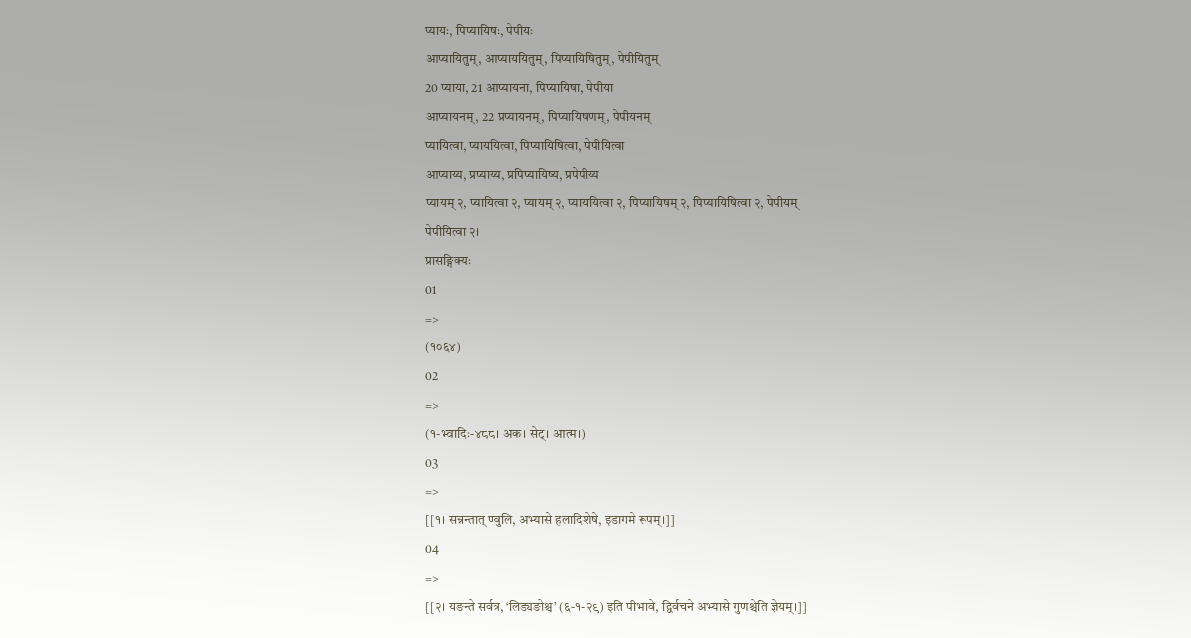प्यायः, पिप्यायिषः, पेपीयः
आप्यायितुम्, आप्याययितुम्, पिप्यायिषितुम्, पेपीयितुम्
20 प्याया, 21 आप्यायना, पिप्यायिषा, पेपीया
आप्यायनम्, 22 प्रप्यायनम्, पिप्यायिषणम्, पेपीयनम्
प्यायित्वा, प्याययित्वा, पिप्यायिषित्वा, पेपीयित्वा
आप्याय्य, प्रप्याय्य, प्रपिप्यायिष्य, प्रपेपीय्य
प्यायम् २, प्यायित्वा २, प्यायम् २, प्याययित्वा २, पिप्यायिषम् २, पिप्यायिषित्वा २, पेपीयम्
पेपीयित्वा २।
प्रासङ्गिक्यः
01
=>
(१०६४)
02
=>
(१-भ्वादिः-४८८। अक। सेट्। आत्म।)
03
=>
[[१। सन्नन्तात् ण्वुलि, अभ्यासे हलादिशेषे, इडागमे रूपम्।]]
04
=>
[[२। यङन्ते सर्वत्र, ‘लिड्यङोश्च’ (६-१-२९) इति पीभावे, द्विर्वचने अभ्यासे गुणश्चेति ज्ञेयम्।]]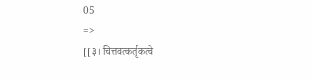05
=>
[[३। चित्तवत्कर्तृकत्वे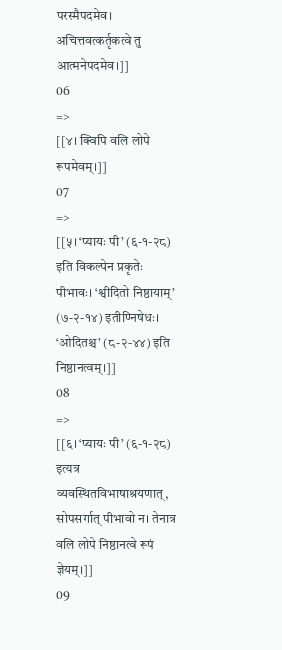परस्मैपदमेव। अचित्तवत्कर्तृकत्वे तु आत्मनेपदमेव।]]
06
=>
[[४। क्विपि वलि लोपे रूपमेवम्।]]
07
=>
[[५। ‘प्यायः पी’ (६-१-२८) इति विकल्पेन प्रकृतेः पीभावः। ‘श्वीदितो निष्ठायाम्’ (७-२-१४) इतीण्निषेधः। ‘ओदितश्च’ (८-२-४४) इति निष्ठानत्वम्।]]
08
=>
[[६। ‘प्यायः पी’ (६-१-२८) इत्यत्र व्यवस्थितविभाषाश्रयणात्, सोपसर्गात् पीभावो न। तेनात्र वलि लोपे निष्ठानत्वे रूपं ज्ञेयम्।]]
09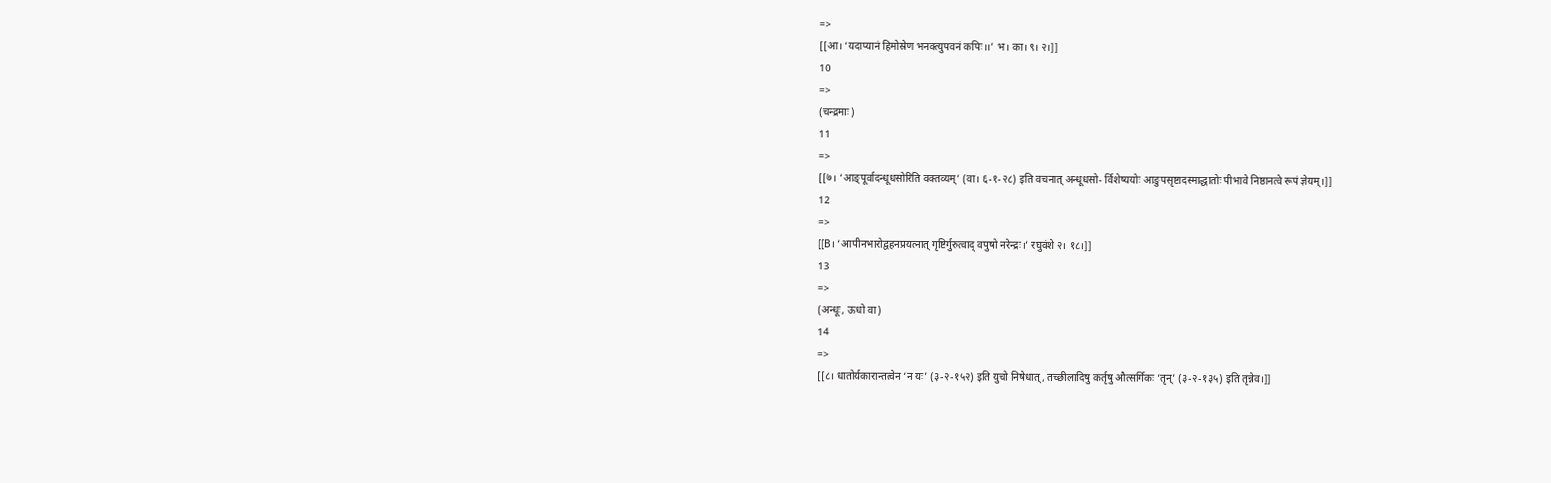=>
[[आ। ‘यदाप्यानं हिमोस्रेण भनक्त्युपवनं कपिः।।’ भ। का। ९। २।]]
10
=>
(चन्द्रमाः)
11
=>
[[७। ‘आङ्पूर्वादन्धूधसोरिति वक्तव्यम्’ (वा। ६-१-२८) इति वचनात् अन्धूधसो- र्विशेष्ययोः आङुपसृष्टादस्माद्धातोः पीभावे निष्ठानत्वे रूपं ज्ञेयम्।]]
12
=>
[[B। ‘आपीनभारोद्वहनप्रयत्नात् गृष्टिर्गुरुत्वाद् वपुषो नरेन्द्रः।’ रघुवंशे २। १८।]]
13
=>
(अन्धूः, ऊधो वा)
14
=>
[[८। धातोर्यकारान्तत्वेन ‘न यः’ (३-२-१५२) इति युचो निषेधात्, तच्छीलादिषु कर्तृषु औत्सर्गिकः ‘तृन्’ (३-२-१३५) इति तृन्नेव।]]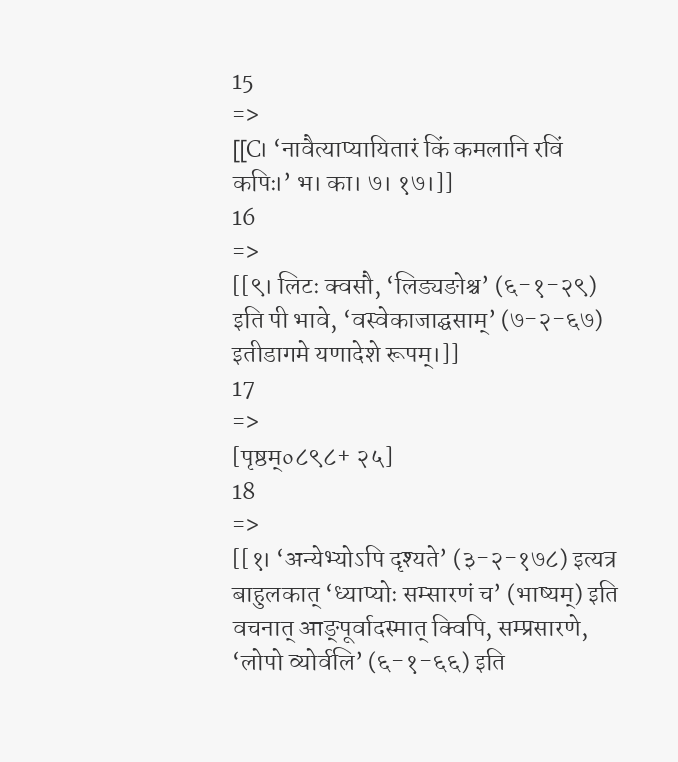15
=>
[[C। ‘नावैत्याप्यायितारं किं कमलानि रविं कपिः।’ भ। का। ७। १७।]]
16
=>
[[९। लिटः क्वसौ, ‘लिड्यङोश्च’ (६-१-२९) इति पी भावे, ‘वस्वेकाजाद्घसाम्’ (७-२-६७) इतीडागमे यणादेशे रूपम्।]]
17
=>
[पृष्ठम्०८९८+ २५]
18
=>
[[१। ‘अन्येभ्योऽपि दृश्यते’ (३-२-१७८) इत्यत्र बाहुलकात् ‘ध्याप्योः सम्सारणं च’ (भाष्यम्) इति वचनात् आङ्पूर्वादस्मात् क्विपि, सम्प्रसारणे, ‘लोपो व्योर्वलि’ (६-१-६६) इति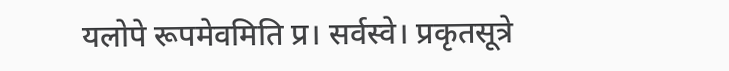यलोपे रूपमेवमिति प्र। सर्वस्वे। प्रकृतसूत्रे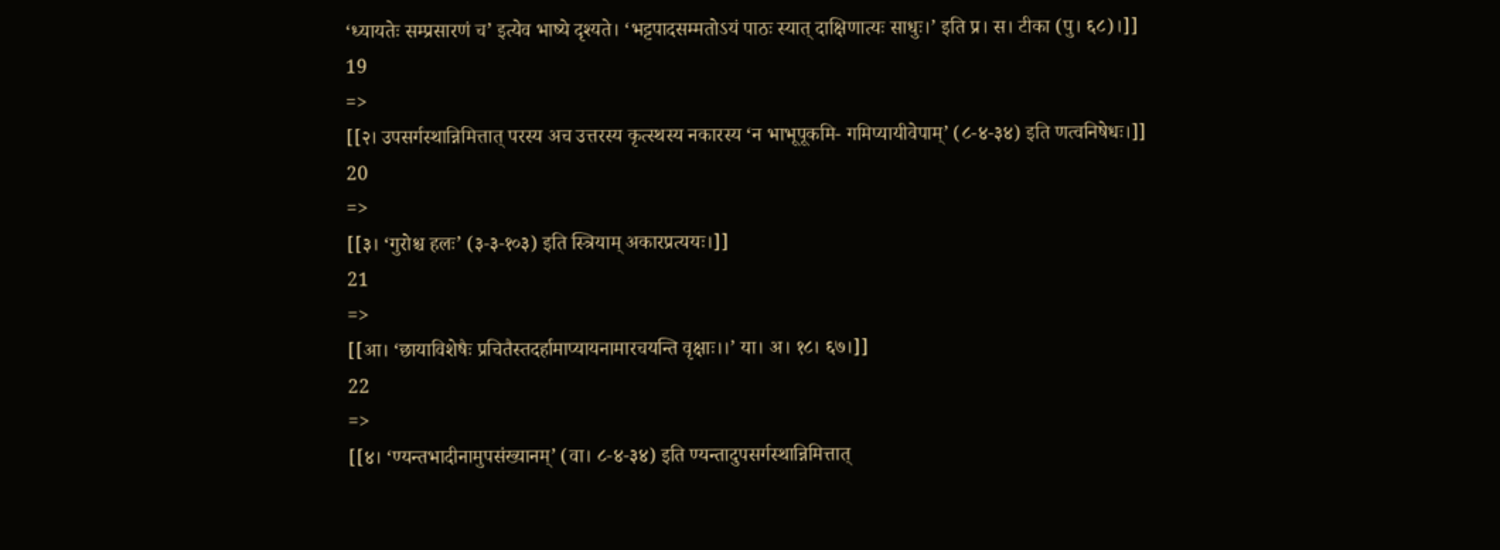‘ध्यायतेः सम्प्रसारणं च’ इत्येव भाष्ये दृश्यते। ‘भट्टपादसम्मतोऽयं पाठः स्यात् दाक्षिणात्यः साधुः।’ इति प्र। स। टीका (पु। ६८)।]]
19
=>
[[२। उपसर्गस्थान्निमित्तात् परस्य अच उत्तरस्य कृत्स्थस्य नकारस्य ‘न भाभूपूकमि- गमिप्यायीवेपाम्’ (८-४-३४) इति णत्वनिषेधः।]]
20
=>
[[३। ‘गुरोश्च हलः’ (३-३-१०३) इति स्त्रियाम् अकारप्रत्ययः।]]
21
=>
[[आ। ‘छायाविशेषैः प्रचितैस्तदर्हामाप्यायनामारचयन्ति वृक्षाः।।’ या। अ। १८। ६७।]]
22
=>
[[४। ‘ण्यन्तभादीनामुपसंख्यानम्’ (वा। ८-४-३४) इति ण्यन्तादुपसर्गस्थान्निमित्तात्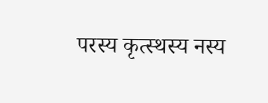परस्य कृत्स्थस्य नस्य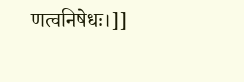णत्वनिषेधः।]]